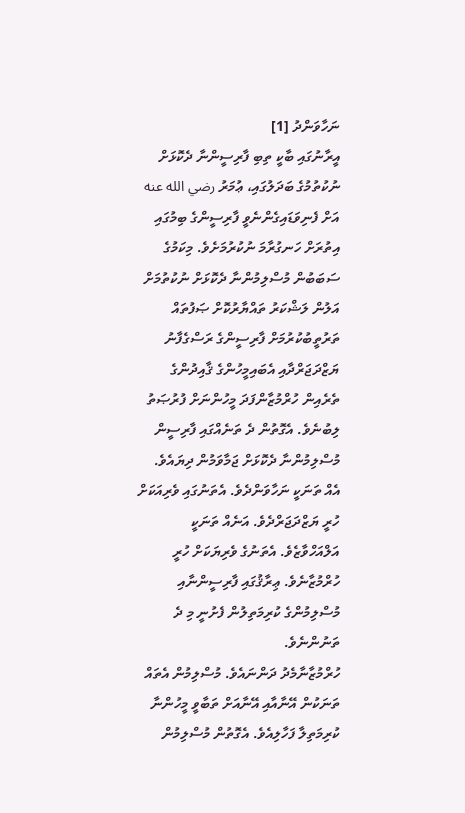ނަހާވަންދު [1]
އީރާނުގައި ބާކީ ތިބި ފާރިސީންނާ ދެކޮޅަށް ނުކުތުމުގެ ބަދަލުގައި، ޢުމަރު رضي الله عنه އަށް ފެނިވަޑައިގެންނެވީ ފާރިސީންގެ ބިމުގައި އިތުރަށް ހަނގުރާމަ ނުކުރުމަށެވެ. މިކަމުގެ ސަބަބުން މުސްލިމުންނާ ދެކޮޅަށް ނުކުތުމަށް އަލުން ލަޝްކަރު ތައްޔާރުކޮށް ޞަފުތައް ތަރުތީބުކުރުމަށް ފާރިސީންގެ ރަސްގެފާނު ޔަޒްދަޖަރްދާއި އެބައިމީހުންގެ ޤާއިދުންގެ ތެރެއިން ހުރްމުޒާންފަދަ މީހުންނަށް ފުރުޞަތު ލިބުނެވެ. އެގޮތުން ދެ ތަނެއްގައި ފާރިސީން މުސްލިމުންނާ ދެކޮޅަށް ޖަމާވަމުން ދިޔައެވެ.
އެއް ތަނަކީ ނަހާވަންދެވެ. އެތަނުގައި ވެރިއަކަށް ހުރީ ޔަޒްދަޖަރްދެވެ. އަނެއް ތަނަކީ އަލްއަހްވާޒެވެ. އެތަނުގެ ވެރިޔަކަށް ހުރީ ހުރްމުޒާނެވެ. ޢިރާޤުގައި ފާރިސީންނާއި މުސްލިމުންގެ ކުރިމަތިލުން ފެށުނީ މި ދެ ތަނުންނެވެ.
ހުރްމުޒާނާމެދު ދަންނައެވެ. މުސްލިމުން އެތައް ތަނަކުން އޭނާއާއި އޭނާއަށް ތަބާވީ މީހުންނާ ކުރިމަތިލާ ފަހާލިއެވެ. އެގޮތުން މުސްލިމުން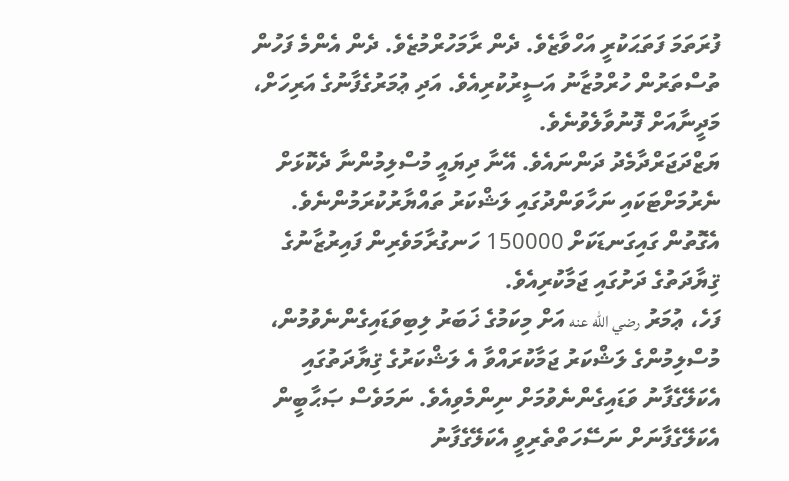ފުރަތަމަ ފަތަޙަކުރީ އަހްވާޒެވެ. ދެން ރާމަހުރްމުޒެވެ. ދެން އެންމެ ފަހުން ތުސްތަރުން ހުރްމުޒާނު އަސީރުކުރިއެވެ. އަދި ޢުމަރުގެފާނުގެ އަރިހަށް، މަދީނާއަށް ފޮނުވާލެވުނެވެ.
ޔަޒްދަޖަރްދާމެދު ދަންނައެވެ. އޭނާ ދިޔައީ މުސްލިމުންނާ ދެކޮޅަށް ނެރުމަށްޓަކައި ނަހާވަންދުގައި ލަޝްކަރު ތައްޔާރުކުރަމުންނެވެ. އެގޮތުން ގައިގަނޑަކަށް 150000 ހަނގުރާމަވެރިން ފައިރުޒާނުގެ ޤިޔާދަތުގެ ދަށުގައި ޖަމާކުރިއެވެ.
ފަހެ، ޢުމަރު رضي الله عنه އަށް މިކަމުގެ ޚަބަރު ލިބިވަޑައިގެންނެވުމުން، މުސްލިމުންގެ ލަޝްކަރު ޖަމާކުރައްވާ އެ ލަޝްކަރުގެ ޤިޔާދަތުގައި އެކަލޭގެފާނު ވަޑައިގެންނެވުމަށް ނިންމެވިއެވެ. ނަމަވެސް ޞަޙާބީން އެކަލޭގެފާނަށް ނަސޭހަތްތެރިވީ އެކަލޭގެފާނު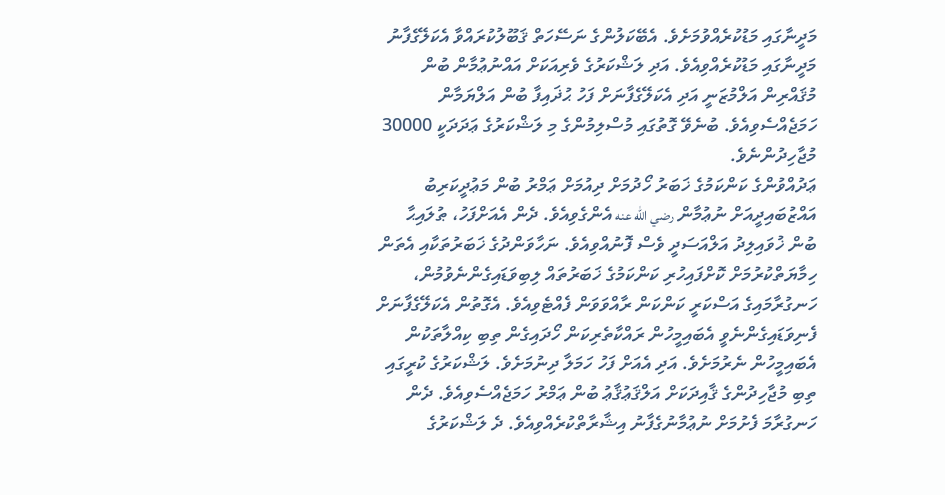މަދީނާގައި މަޑުކުރެއްވުމަށެވެ. އެބޭކަލުންގެ ނަސޭހަތް ޤަބޫލުކުރައްވާ އެކަލޭގެފާނު މަދީނާގައި މަޑުކުރެއްވިއެވެ. އަދި ލަޝްކަރުގެ ވެރިއަކަށް އައްނުޢުމާން ބުން މުޤައްރިން އަލްމުޒަނީ އަދި އެކަލޭގެފާނަށް ފަހު ޙުޛައިފާ ބުން އަލްޔަމާން ހަމަޖެއްސެވިއެވެ. ބުނެވޭ ގޮތުގައި މުސްލިމުންގެ މި ލަޝްކަރުގެ ޢަދަދަކީ 30000 މުޖާހިދުންނެވެ.
ޢަދުއްވުންގެ ކަންކަމުގެ ޚަބަރު ހޯދުމަށް ދިއުމަށް ޢަމްރު ބުން މަޢުދީކަރިބު އައްޒުބައިދީއަށް ނުޢުމާން رضي الله عنه އެންގެވިއެވެ. ދެން އެއަށްފަހު، ޠުލައިޙާ ބުން ޚުވައިލިދު އަލްއަސަދީ ވެސް ފޮނުއްވިއެވެ. ނަހާވަންދުގެ ޚަބަރުތަކާއި އެތަން ހިމާޔަތްކުރުމަށް ކޮށްފައިހުރި ކަންކަމުގެ ޚަބަރުތައް ލިބިވަޑައިގެންނެވުމުން، ހަނގުރާމައިގެ އަސްކަރީ ކަންކަން ރާއްވަވަން ފެއްޓެވިއެވެ. އެގޮތުން އެކަލޭގެފާނަށް ފެނިވަޑައިގެންނެވީ އެބައިމީހުން ރައްކާތެރިކަން ހޯދައިގެން ތިބި ކިއްލާތަކުން އެބައިމީހުން ނެރުމަށެވެ. އަދި އެއަށް ފަހު ހަމަލާ ދިނުމަށެވެ. ލަޝްކަރުގެ ކުރީގައި ތިބި މުޖާހިދުންގެ ޤާއިދަކަށް އަލްޤަޢުޤާޢު ބުން ޢަމްރު ހަމަޖެއްސެވިއެވެ. ދެން ހަނގުރާމަ ފެށުމަށް ނުޢުމާނުގެފާނު އިޝާރާތްކުރެއްވިއެވެ. ދެ ލަޝްކަރުގެ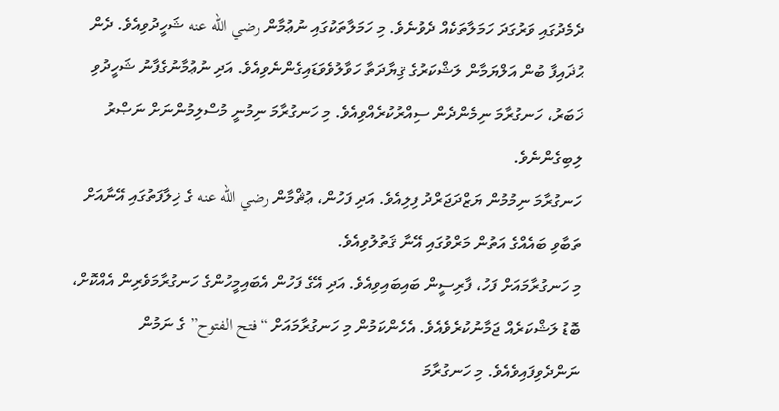ދެމެދުގައި ވަރުގަދަ ހަމަލާތަކެއް ދެވުނެވެ. މި ހަމަލާތަކުގައި ނުޢުމާން رضي الله عنه ޝަހީދުވިއެވެ. ދެން ޙުޛައިފާ ބުން އަލްޔަމާން ލަޝްކަރުގެ ޤިޔާދަތާ ހަވާލުވެވަޑައިގެންނެވިއެވެ. އަދި ނުޢުމާނުގެފާނު ޝަހީދުވި ޚަބަރު، ހަނގުރާމަ ނިމެންދެން ސިއްރުކުރެއްވިއެވެ. މި ހަނގުރާމަ ނިމުނީ މުސްލިމުންނަށް ނަޞްރު ލިބިގެންނެވެ.
ހަނގުރާމަ ނިމުމުން ޔަޒްދަޖަރްދު ފިލިއެވެ. އަދި ފަހުން، ޢުޘްމާން رضي الله عنه ގެ ޚިލާފަތުގައި އޭނާއަށް ތަބާވި ބައެއްގެ އަތުން މަރްވުގައި އޭނާ ޤަތުލުވިއެވެ.
މި ހަނގުރާމައަށް ފަހު، ފާރިސީން ބައިބައިވިއެވެ. އަދި އޭގެ ފަހުން އެބައިމީހުންގެ ހަނގުރާމަވެރިން އެއްކޮށް، ބޮޑު ލަޝްކަރެއް ޖަމާނުކުރެވެއެވެ. އެހެންކަމުން މި ހަނގުރާމައަށް “فتح الفتوح” ގެ ނަމުން ނަންދެވިފައިވެއެވެ. މި ހަނގުރާމަ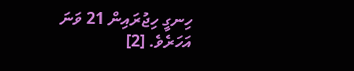ހިނގީ ހިޖުރައިން 21 ވަނަ އަހަރެވެ. [2]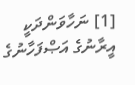[1] ނަހާވަންދަކީ އީރާނުގެ އަޞްފަހާނުގެ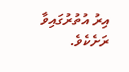އިރު އުތުރުގައިވާ ރަށެކެވެ.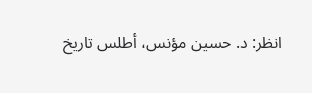انظر: د. حسين مؤنس، أطلس تاريخ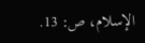الإسلام، ص: 13.